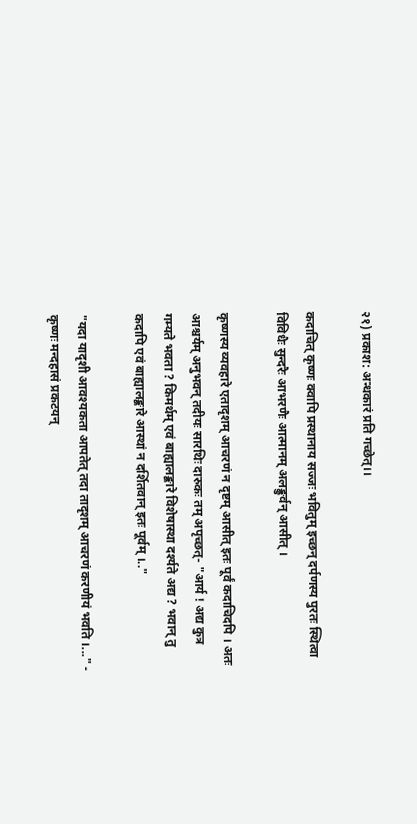२१) प्रकाश: अन्धकारं प्रति गच्छेत्।।

कदाचित् कृष्णः क्वापि प्रस्थानाय सज्जः भवितुम् इच्छन् दर्पणस्य पुरतः स्थित्वा विविधैः सुन्दरैः आभरणैः आत्मानम् अलङ्कुर्वन् आसीत् ।

कृष्णस्य व्यवहारे एतादृशम् आचरणं न दृष्टम् आसीत् इतः पूर्वं कदाचिदपि । अतः आश्चर्यम् अनुभवन् तदीयः सारथिः दारुकः तम् अपृच्छत्- "आर्य ! अद्य कुत्र गम्यते भवता ? किमर्थम् एवं बाह्यालङ्कारे विशेषास्था दर्श्यते अद्य ? भवान् तु कदापि एवं बाह्यालङ्कारे आस्थां न दर्शितवान् इतः पूर्वम् ।.."

"यदा यादृशी आवश्यकता आपतेत् तदा तादृशम् आचरणं करणीयं भवति ।..." - कृष्णः मन्दहासं प्रकटयन्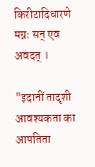किरीटादिधारणे मग्नः सन् एव अवदत् ।

"इदानीं तादृशी आवश्यकता का आपतिता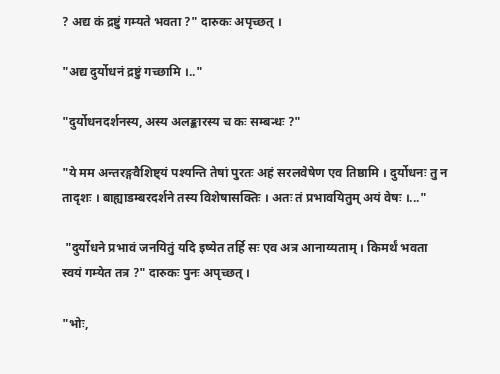? अद्य कं द्रष्टुं गम्यते भवता ?" दारुकः अपृच्छत् ।

"अद्य दुर्योधनं द्रष्टुं गच्छामि ।.."

"दुर्योधनदर्शनस्य, अस्य अलङ्कारस्य च कः सम्बन्धः ?"

"ये मम अन्तरङ्गवैशिष्ट्यं पश्यन्ति तेषां पुरतः अहं सरलवेषेण एव तिष्ठामि । दुर्योधनः तु न तादृशः । बाह्याडम्बरदर्शने तस्य विशेषासक्तिः । अतः तं प्रभावयितुम् अयं वेषः ।..."

 "दुर्योधने प्रभावं जनयितुं यदि इष्येत तर्हि सः एव अत्र आनाय्यताम् । किमर्थं भवता स्वयं गम्येत तत्र ?" दारुकः पुनः अपृच्छत् ।

"भोः,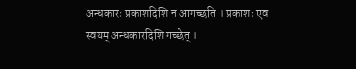अन्धकारः प्रकाशदिशि न आगच्छति । प्रकाशः एव स्वयम् अन्धकारदिशि गच्छेत् ।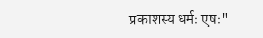प्रकाशस्य धर्मः एषः"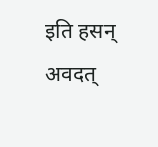इति हसन् अवदत्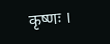कृष्णः ।